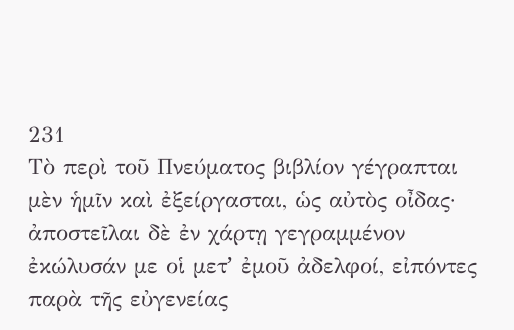231
Τὸ περὶ τοῦ Πνεύματος βιβλίον γέγραπται μὲν ἡμῖν καὶ ἐξείργασται, ὡς αὐτὸς οἶδας· ἀποστεῖλαι δὲ ἐν χάρτῃ γεγραμμένον ἐκώλυσάν με οἱ μετʼ ἐμοῦ ἀδελφοί, εἰπόντες παρὰ τῆς εὐγενείας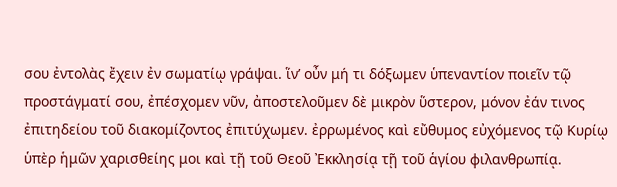σου ἐντολὰς ἔχειν ἐν σωματίῳ γράψαι. ἵνʼ οὖν μή τι δόξωμεν ὑπεναντίον ποιεῖν τῷ προστάγματί σου, ἐπέσχομεν νῦν, ἀποστελοῦμεν δὲ μικρὸν ὕστερον, μόνον ἐάν τινος ἐπιτηδείου τοῦ διακομίζοντος ἐπιτύχωμεν. ἐρρωμένος καὶ εὔθυμος εὐχόμενος τῷ Κυρίῳ ὑπὲρ ἡμῶν χαρισθείης μοι καὶ τῇ τοῦ Θεοῦ Ἐκκλησίᾳ τῇ τοῦ ἁγίου φιλανθρωπίᾳ.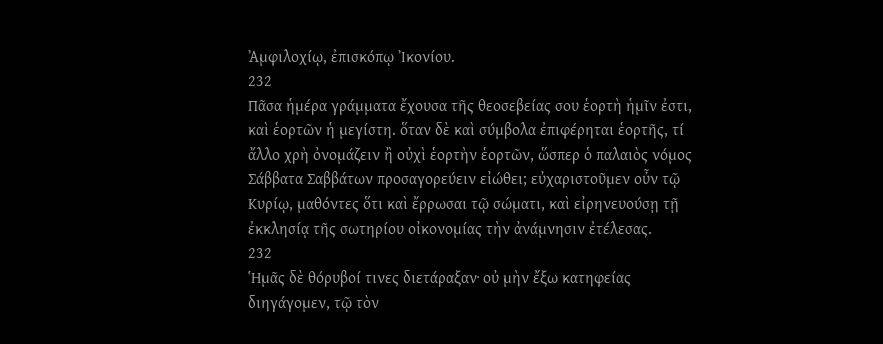Ἀμφιλοχίῳ, ἐπισκόπῳ Ἰκονίου.
232
Πᾶσα ἡμέρα γράμματα ἔχουσα τῆς θεοσεβείας σου ἑορτὴ ἡμῖν ἐστι, καὶ ἑορτῶν ἡ μεγίστη. ὅταν δὲ καὶ σύμβολα ἐπιφέρηται ἑορτῆς, τί ἄλλο χρὴ ὀνομάζειν ἢ οὐχὶ ἑορτὴν ἑορτῶν, ὥσπερ ὁ παλαιὸς νόμος Σάββατα Σαββάτων προσαγορεύειν εἰώθει; εὐχαριστοῦμεν οὖν τῷ Κυρίῳ, μαθόντες ὅτι καὶ ἔρρωσαι τῷ σώματι, καὶ εἰρηνευούσῃ τῇ ἐκκλησίᾳ τῆς σωτηρίου οἰκονομίας τὴν ἀνάμνησιν ἐτέλεσας.
232
Ἡμᾶς δὲ θόρυβοί τινες διετάραξαν· οὐ μὴν ἔξω κατηφείας διηγάγομεν, τῷ τὸν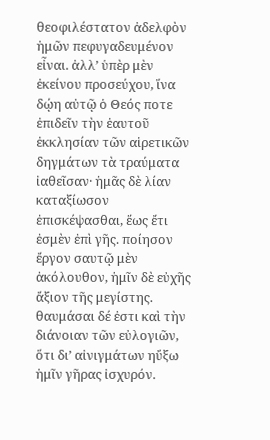θεοφιλέστατον ἀδελφὸν ἡμῶν πεφυγαδευμένον εἶναι. ἀλλʼ ὑπὲρ μὲν ἐκείνου προσεύχου, ἵνα δῴη αὐτῷ ὁ Θεός ποτε ἐπιδεῖν τὴν ἑαυτοῦ ἐκκλησίαν τῶν αἱρετικῶν δηγμάτων τὰ τραύματα ἰαθεῖσαν· ἡμᾶς δὲ λίαν καταξίωσον ἐπισκέψασθαι, ἕως ἔτι ἐσμὲν ἐπὶ γῆς. ποίησον ἔργον σαυτῷ μὲν ἀκόλουθον, ἡμῖν δὲ εὐχῆς ἄξιον τῆς μεγίστης. θαυμάσαι δέ ἐστι καὶ τὴν διάνοιαν τῶν εὐλογιῶν, ὅτι δι’ αἰνιγμάτων ηὔξω ἡμῖν γῆρας ἰσχυρόν.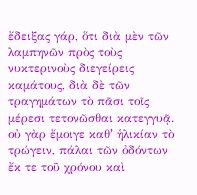ἔδειξας γάρ, ὅτι διὰ μὲν τῶν λαμπηνῶν πρὸς τοὺς νυκτερινοὺς διεγείρεις καμάτους, διὰ δὲ τῶν τραγημάτων τὸ πᾶσι τοῖς μέρεσι τετονῶσθαι κατεγγυᾷ. οὐ γὰρ ἔμοιγε καθʼ ἡλικίαν τὸ τρώγειν, πάλαι τῶν ὀδόντων ἔκ τε τοῦ χρόνου καὶ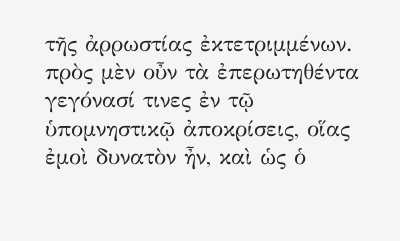τῆς ἀρρωστίας ἐκτετριμμένων. πρὸς μὲν οὖν τὰ ἐπερωτηθέντα γεγόνασί τινες ἐν τῷ ὑπομνηστικῷ ἀποκρίσεις, οἵας ἐμοὶ δυνατὸν ἦν, καὶ ὡς ὁ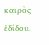καιρὸς ἐδίδου.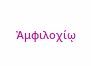Ἀμφιλοχίῳ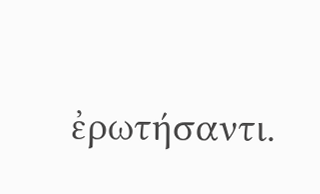ἐρωτήσαντι.